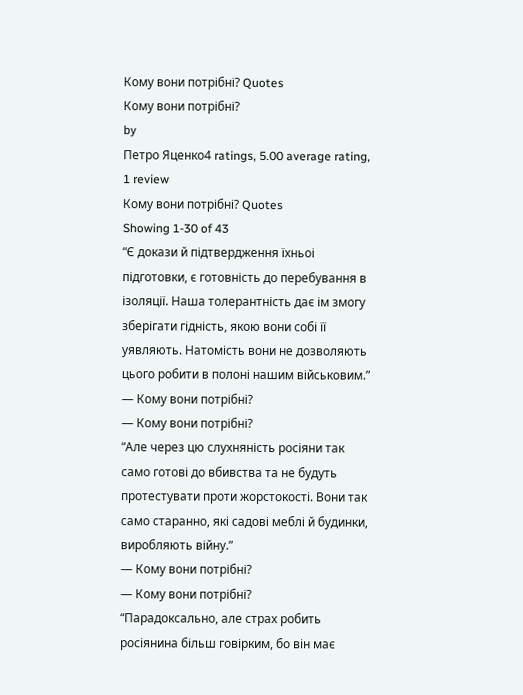Кому вони потрібні? Quotes
Кому вони потрібні?
by
Петро Яценко4 ratings, 5.00 average rating, 1 review
Кому вони потрібні? Quotes
Showing 1-30 of 43
“Є докази й підтвердження їхньоі підготовки, є готовність до перебування в ізоляції. Наша толерантність дає ім змогу зберігати гідність, якою вони собі її уявляють. Натомість вони не дозволяють цього робити в полоні нашим військовим.”
― Кому вони потрібні?
― Кому вони потрібні?
“Але через цю слухняність росіяни так само готові до вбивства та не будуть протестувати проти жорстокості. Вони так само старанно, які садові меблі й будинки, виробляють війну.”
― Кому вони потрібні?
― Кому вони потрібні?
“Парадоксально, але страх робить росіянина більш говірким, бо він має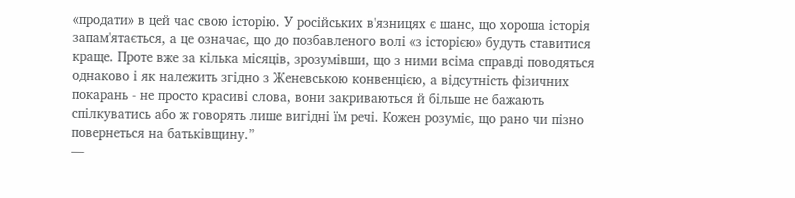«продати» в цей час свою історію. У російських в'язницях є шанс, що хороша історія запам'ятається, а це означає, що до позбавленого волі «з історією» будуть ставитися краще. Проте вже за кілька місяців, зрозумівши, що з ними всіма справді поводяться однаково і як належить згідно з Женевською конвенцією, а відсутність фізичних покарань - не просто красиві слова, вони закриваються й більше не бажають спілкуватись або ж говорять лише вигідні їм речі. Кожен розуміє, що рано чи пізно повернеться на батьківщину.”
―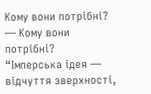Кому вони потрібні?
― Кому вони потрібні?
“Імперська ідея — відчуття зверхності,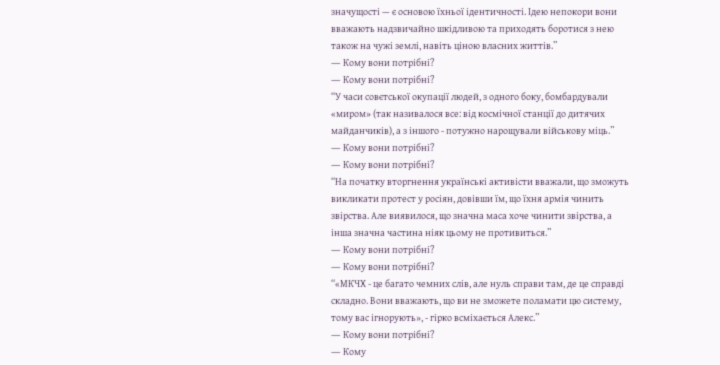значущості — є основою їхньої ідентичності. Ідею непокори вони вважають надзвичайно шкідливою та приходять боротися з нею також на чужі землі, навіть ціною власних життів.”
― Кому вони потрібні?
― Кому вони потрібні?
“У часи совєтської окупації людей, з одного боку, бомбардували «миром» (так називалося все: від космічної станції до дитячих майданчиків), а з іншого - потужно нарощували військову міць.”
― Кому вони потрібні?
― Кому вони потрібні?
“На початку вторгнення українські активісти вважали, що зможуть викликати протест у росіян, довівши їм, що їхня армія чинить звірства. Але виявилося, що значна маса хоче чинити звірства, а інша значна частина ніяк цьому не противиться.”
― Кому вони потрібні?
― Кому вони потрібні?
“«МКЧХ - це багато чемних слів, але нуль справи там, де це справді складно. Вони вважають, що ви не зможете поламати цю систему, тому вас ігнорують», - гірко всміхається Алекс.”
― Кому вони потрібні?
― Кому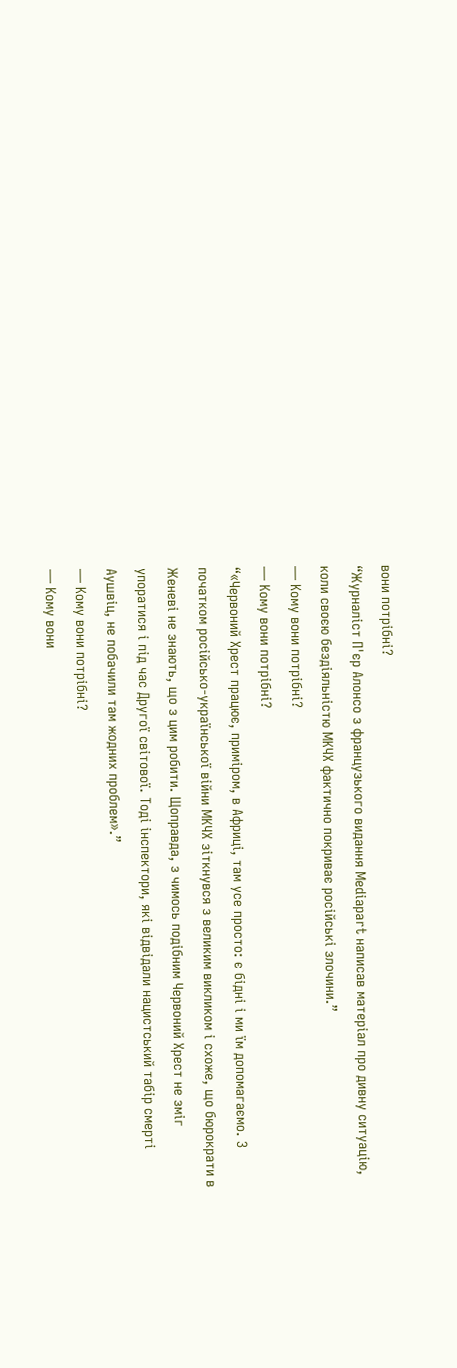вони потрібні?
“Журналіст П'єр Алонсо з французького видання Меdiараrt написав матеріал про дивну ситуацію, коли своєю бездіяльністю МКЧХ фактично покриває російські злочини.”
― Кому вони потрібні?
― Кому вони потрібні?
“«Червоний Хрест працює, приміром, в Африці, там усе просто: є бідні і ми їм допомагаємо. З початком російсько-української війни МКЧХ зіткнувся з великим викликом і схоже, що бюрократи в Женеві не знають, що з цим робити. Щоправда, з чимось подібним Червоний Хрест не зміг упоратися і під час Другої світової. Тоді інспектори, які відвідали нацистський табір смерті Аушвіц, не побачили там жодних проблем».”
― Кому вони потрібні?
― Кому вони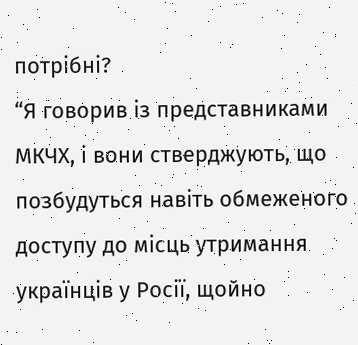потрібні?
“Я говорив із представниками МКЧХ, і вони стверджують, що позбудуться навіть обмеженого доступу до місць утримання українців у Росії, щойно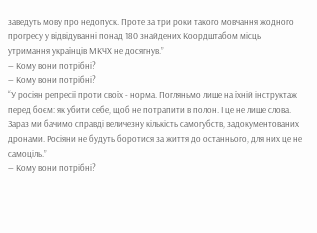заведуть мову про недопуск. Проте за три роки такого мовчання жодного прогресу у відвідуванні понад 180 знайдених Коордштабом місць утримання українців МКЧХ не досягнув.”
― Кому вони потрібні?
― Кому вони потрібні?
“У росіян репресії проти своїх - норма. Погляньмо лише на їхній інструктаж перед боєм: як убити себе, щоб не потрапити в полон. І це не лише слова. Зараз ми бачимо справді величезну кількість самогубств, задокументованих дронами. Росіяни не будуть боротися за життя до останнього, для них це не самоціль.”
― Кому вони потрібні?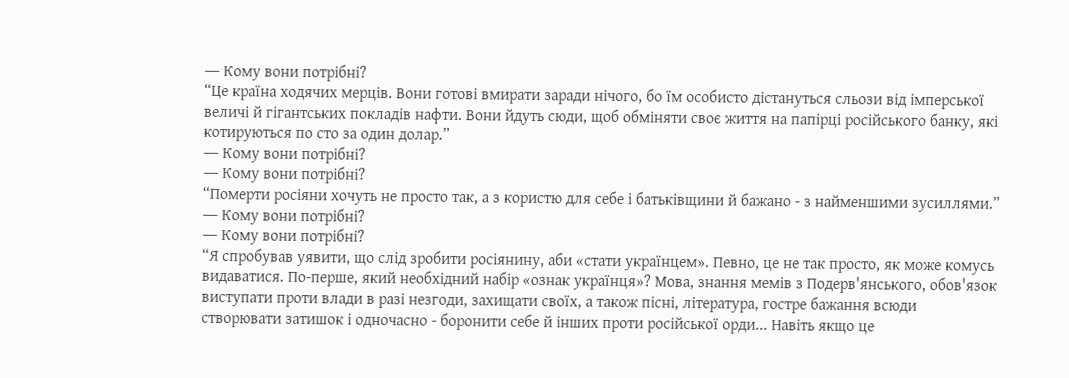― Кому вони потрібні?
“Це країна ходячих мерців. Вони готові вмирати заради нічого, бо їм особисто дістануться сльози від імперської величі й гігантських покладів нафти. Вони йдуть сюди, щоб обміняти своє життя на папірці російського банку, які котируються по сто за один долар.”
― Кому вони потрібні?
― Кому вони потрібні?
“Померти росіяни хочуть не просто так, а з користю для себе і батьківщини й бажано - з найменшими зусиллями.”
― Кому вони потрібні?
― Кому вони потрібні?
“Я спробував уявити, що слід зробити росіянину, аби «стати українцем». Певно, це не так просто, як може комусь видаватися. По-перше, який необхідний набір «ознак українця»? Мова, знання мемів з Подерв'янського, обов'язок виступати проти влади в разі незгоди, захищати своїх, а також пісні, література, гостре бажання всюди створювати затишок і одночасно - боронити себе й інших проти російської орди... Навіть якщо це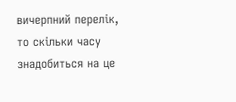вичерпний перелік, то скільки часу знадобиться на це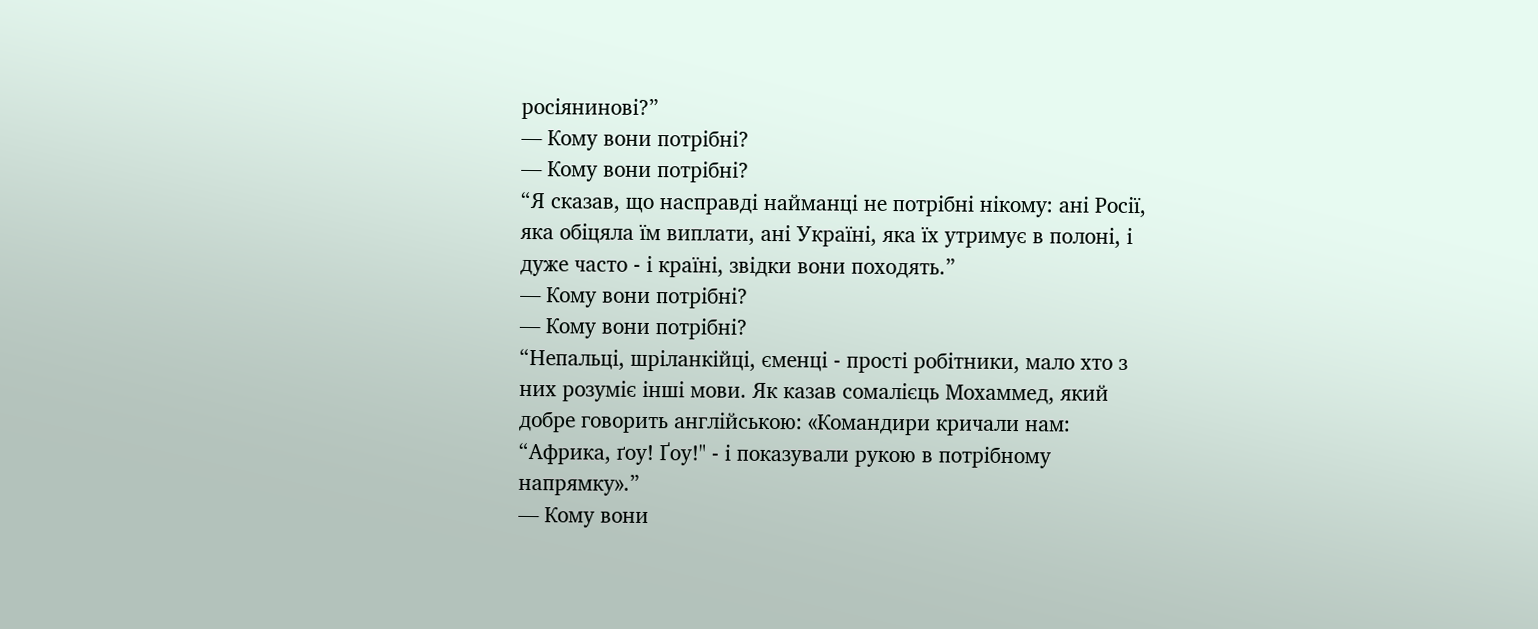росіянинові?”
― Кому вони потрібні?
― Кому вони потрібні?
“Я сказав, що насправді найманці не потрібні нікому: ані Росії, яка обіцяла їм виплати, ані Україні, яка їх утримує в полоні, і дуже часто - і країні, звідки вони походять.”
― Кому вони потрібні?
― Кому вони потрібні?
“Непальці, шріланкійці, єменці - прості робітники, мало хто з них розуміє інші мови. Як казав сомалієць Мохаммед, який добре говорить англійською: «Командири кричали нам: “Африка, ґоу! Ґоу!" - і показували рукою в потрібному напрямку».”
― Кому вони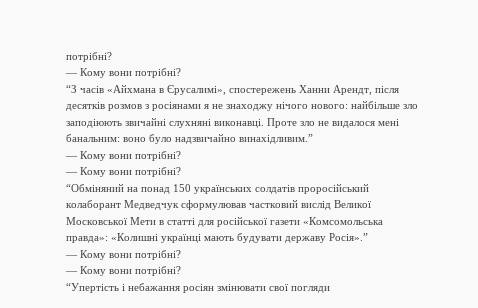потрібні?
― Кому вони потрібні?
“З часів «Айхмана в Єрусалимі», спостережень Ханни Арендт, після десятків розмов з росіянами я не знаходжу нічого нового: найбільше зло заподіюють звичайні слухняні виконавці. Проте зло не видалося мені банальним: воно було надзвичайно винахідливим.”
― Кому вони потрібні?
― Кому вони потрібні?
“Обміняний на понад 150 українських солдатів проросійський колаборант Медведчук сформулював частковий вислід Великої Московської Мети в статті для російської газети «Комсомольська правда»: «Колишні українці мають будувати державу Росія».”
― Кому вони потрібні?
― Кому вони потрібні?
“Упертість і небажання росіян змінювати свої погляди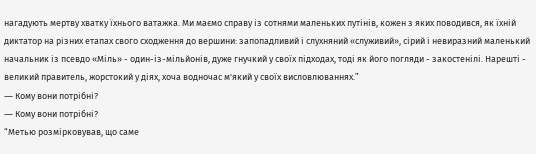нагадують мертву хватку їхнього ватажка. Ми маємо справу із сотнями маленьких путінів, кожен з яких поводився, як їхній диктатор на різних етапах свого сходження до вершини: запопадливий і слухняний «служивий», сірий і невиразний маленький начальник із псевдо «Міль» - один-із-мільйонів, дуже гнучкий у своїх підходах, тоді як його погляди - закостенілі. Нарешті - великий правитель, жорстокий у діях, хоча водночас м'який у своїх висловлюваннях.”
― Кому вони потрібні?
― Кому вони потрібні?
“Метью розмірковував, що саме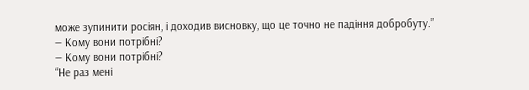може зупинити росіян, і доходив висновку, що це точно не падіння добробуту.”
― Кому вони потрібні?
― Кому вони потрібні?
“Не раз мені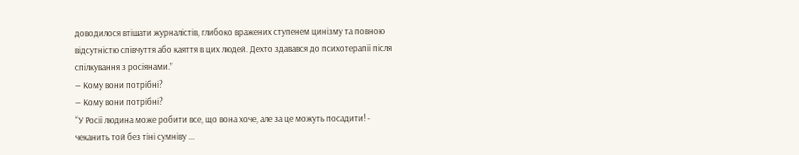доводилося втішати журналістів, глибоко вражених ступенем цинізму та повною відсутністю співчуття або каяття в цих людей. Дехто здавався до психотерапії після спілкування з росіянами.”
― Кому вони потрібні?
― Кому вони потрібні?
“У Росії людина може робити все, що вона хоче, але за це можуть посадити! - чеканить той без тіні сумніву ...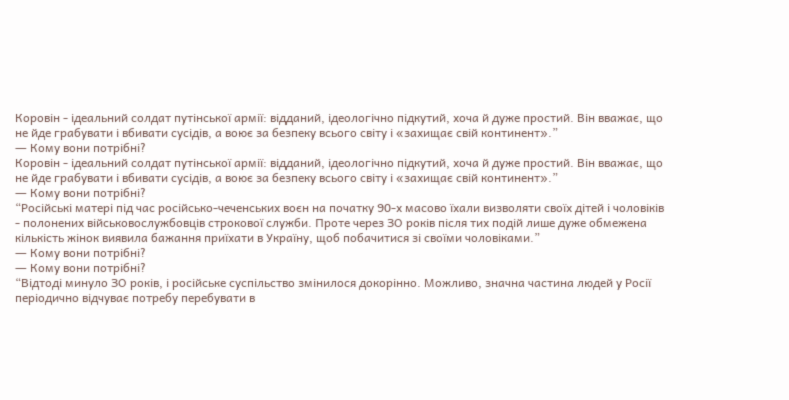Коровін - ідеальний солдат путінської армії: відданий, ідеологічно підкутий, хоча й дуже простий. Він вважає, що не йде грабувати і вбивати сусідів, а воює за безпеку всього світу і «захищає свій континент».”
― Кому вони потрібні?
Коровін - ідеальний солдат путінської армії: відданий, ідеологічно підкутий, хоча й дуже простий. Він вважає, що не йде грабувати і вбивати сусідів, а воює за безпеку всього світу і «захищає свій континент».”
― Кому вони потрібні?
“Російські матері під час російсько-чеченських воєн на початку 90-х масово їхали визволяти своїх дітей і чоловіків - полонених військовослужбовців строкової служби. Проте через ЗО років після тих подій лише дуже обмежена кількість жінок виявила бажання приїхати в Україну, щоб побачитися зі своїми чоловіками.”
― Кому вони потрібні?
― Кому вони потрібні?
“Відтоді минуло ЗО років, і російське суспільство змінилося докорінно. Можливо, значна частина людей у Росії періодично відчуває потребу перебувати в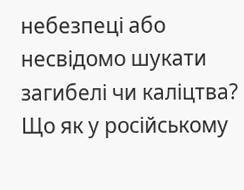небезпеці або несвідомо шукати загибелі чи каліцтва? Що як у російському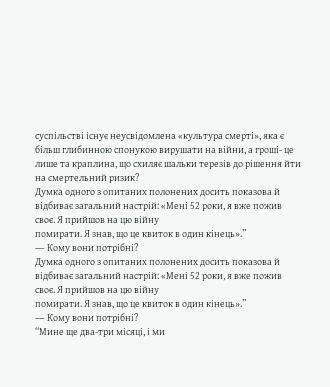суспільстві існує неусвідомлена «культура смерті», яка є більш глибинною спонукою вирушати на війни, а гроші- це лише та краплина, що схиляє шальки терезів до рішення йти на смертельний ризик?
Думка одного з опитаних полонених досить показова й відбиває загальний настрій: «Мені 52 роки, я вже пожив своє. Я прийшов на цю війну
помирати. Я знав, що це квиток в один кінець».”
― Кому вони потрібні?
Думка одного з опитаних полонених досить показова й відбиває загальний настрій: «Мені 52 роки, я вже пожив своє. Я прийшов на цю війну
помирати. Я знав, що це квиток в один кінець».”
― Кому вони потрібні?
“Мине ще два-три місяці, і ми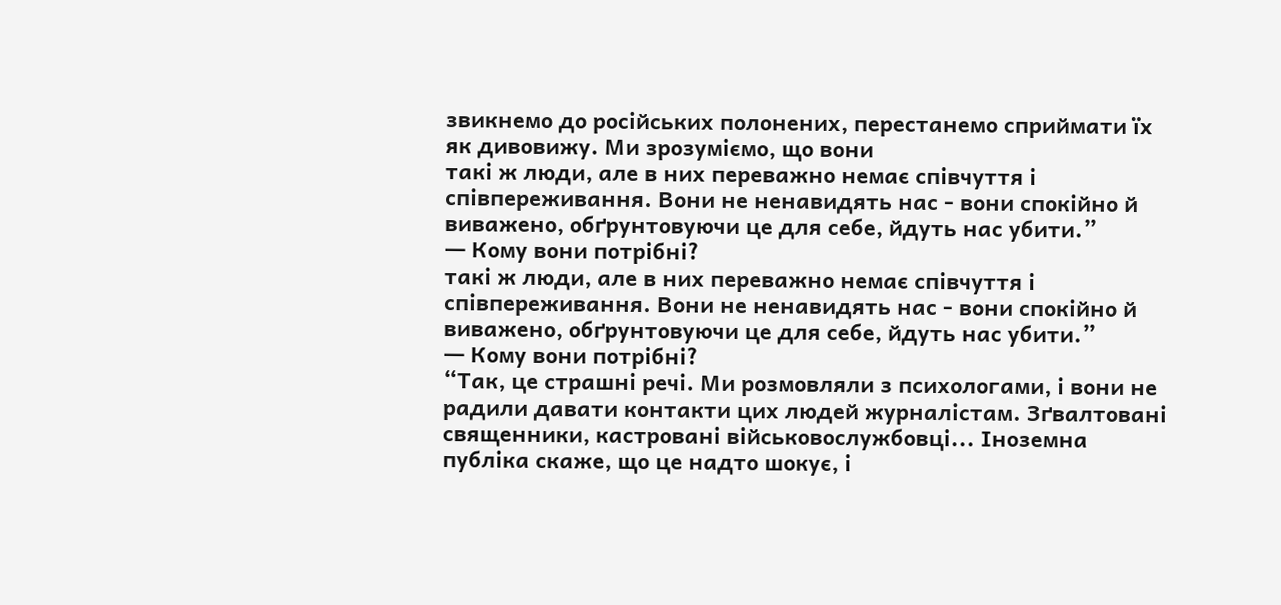звикнемо до російських полонених, перестанемо сприймати їх як дивовижу. Ми зрозуміємо, що вони
такі ж люди, але в них переважно немає співчуття і співпереживання. Вони не ненавидять нас - вони спокійно й виважено, обґрунтовуючи це для себе, йдуть нас убити.”
― Кому вони потрібні?
такі ж люди, але в них переважно немає співчуття і співпереживання. Вони не ненавидять нас - вони спокійно й виважено, обґрунтовуючи це для себе, йдуть нас убити.”
― Кому вони потрібні?
“Так, це страшні речі. Ми розмовляли з психологами, і вони не радили давати контакти цих людей журналістам. Зґвалтовані священники, кастровані військовослужбовці... Іноземна публіка скаже, що це надто шокує, і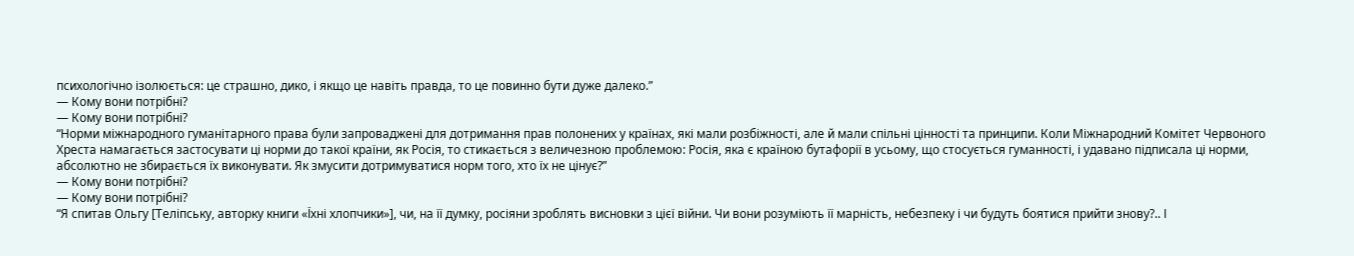психологічно ізолюється: це страшно, дико, і якщо це навіть правда, то це повинно бути дуже далеко.”
― Кому вони потрібні?
― Кому вони потрібні?
“Норми міжнародного гуманітарного права були запроваджені для дотримання прав полонених у країнах, які мали розбіжності, але й мали спільні цінності та принципи. Коли Міжнародний Комітет Червоного Хреста намагається застосувати ці норми до такої країни, як Росія, то стикається з величезною проблемою: Росія, яка є країною бутафорії в усьому, що стосується гуманності, і удавано підписала ці норми, абсолютно не збирається їх виконувати. Як змусити дотримуватися норм того, хто їх не цінує?”
― Кому вони потрібні?
― Кому вони потрібні?
“Я спитав Ольгу [Теліпську, авторку книги «Їхні хлопчики»], чи, на її думку, росіяни зроблять висновки з цієї війни. Чи вони розуміють її марність, небезпеку і чи будуть боятися прийти знову?.. І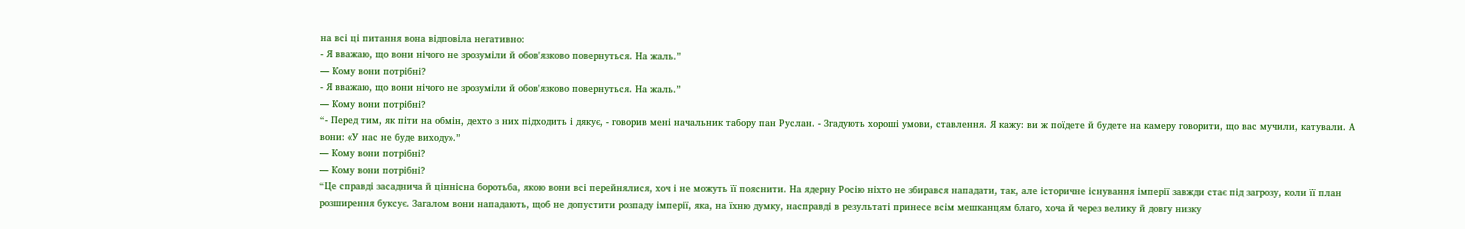на всі ці питання вона відповіла негативно:
- Я вважаю, що вони нічого не зрозуміли й обов'язково повернуться. На жаль.”
― Кому вони потрібні?
- Я вважаю, що вони нічого не зрозуміли й обов'язково повернуться. На жаль.”
― Кому вони потрібні?
“- Перед тим, як піти на обмін, дехто з них підходить і дякує, - говорив мені начальник табору пан Руслан. - Згадують хороші умови, ставлення. Я кажу: ви ж поїдете й будете на камеру говорити, що вас мучили, катували. А вони: «У нас не буде виходу».”
― Кому вони потрібні?
― Кому вони потрібні?
“Це справді засаднича й ціннісна боротьба, якою вони всі перейнялися, хоч і не можуть її пояснити. На ядерну Росію ніхто не збирався нападати, так, але історичне існування імперії завжди стає під загрозу, коли її план розширення буксує. Загалом вони нападають, щоб не допустити розпаду імперії, яка, на їхню думку, насправді в результаті принесе всім мешканцям благо, хоча й через велику й довгу низку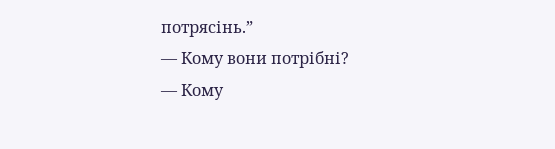потрясінь.”
― Кому вони потрібні?
― Кому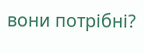вони потрібні?